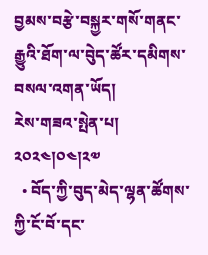བྱམས་བརྩེ་བསྐྱར་གསོ་གནང་རྒྱུའི་ཐོག་ལ་བེུད་ཚོར་དམིགས་བསལ་འགན་ཡོད།
རེས་གཟའ་སྤེན་པ། ༢༠༢༤།༠༤།༢༧
  • བོད་ཀྱི་བུད་མེད་ལྷན་ཚོགས་ཀྱི་ངོ་བོ་དང་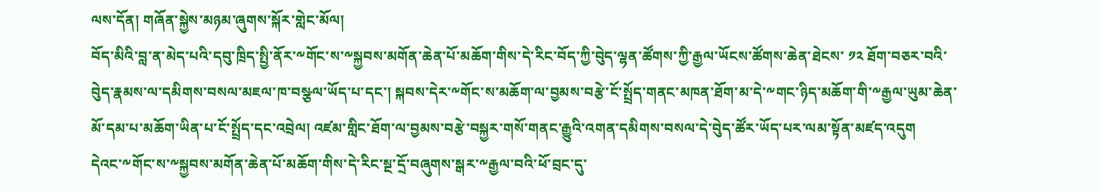ལས་དོན། གཞོན་སྐྱེས་མཉམ་ཞུགས་སྐོར་གླེང་མོལ།
བོད་མིའི་བླ་ན་མེད་པའི་དབུ་ཁྲིད་སྤྱི་ནོར་༸གོང་ས་༸སྐྱབས་མགོན་ཆེན་པོ་མཆོག་གིས་དེ་རིང་བོད་ཀྱི་བེུད་ལྷན་ཚོགས་ཀྱི་རྒྱལ་ཡོངས་ཚོགས་ཆེན་ཐེངས་ ༡༢ ཐོག་བཅར་བའི་བེུད་རྣམས་ལ་དམིགས་བསལ་མཇལ་ཁ་བསྩལ་ཡོད་པ་དང་། སྐབས་དེར་༸གོང་ས་མཆོག་ལ་བྱམས་བརྩེ་ངོ་སྤྲོད་གནང་མཁན་ཐོག་མ་དེ་༸གང་ཉིད་མཆོག་གི་༸རྒྱལ་ཡུམ་ཆེན་མོ་དམ་པ་མཆོག་ཡིན་པ་ངོ་སྤྲོད་དང་འབྲེལ། འཛམ་གླིང་ཐོག་ལ་བྱམས་བརྩེ་བསྐྱར་གསོ་གནང་རྒྱུའི་འགན་དམིགས་བསལ་དེ་བེུད་ཚོར་ཡོད་པར་ལམ་སྟོན་མཛད་འདུག
དེའང་༸གོང་ས་༸སྐྱབས་མགོན་ཆེན་པོ་མཆོག་གིས་དེ་རིང་སྔ་དྲོ་བཞུགས་སྒར་༸རྒྱལ་བའི་ཕོ་བྲང་དུ་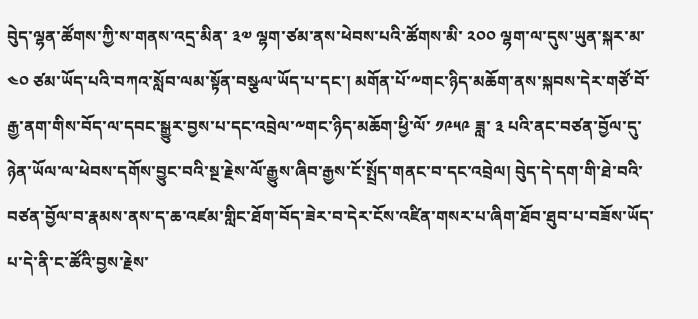བེུད་ལྷན་ཚོགས་ཀྱི་ས་གནས་འདྲ་མིན་ ༣༧ ལྷག་ཙམ་ནས་ཕེབས་པའི་ཚོགས་མི་ ༢༠༠ ལྷག་ལ་དུས་ཡུན་སྐར་མ་ ༤༠ ཙམ་ཡོད་པའི་བཀའ་སློབ་ལམ་སྟོན་བསྩལ་ཡོད་པ་དང་། མགོན་པོ་༸གང་ཉིད་མཆོག་ནས་སྐབས་དེར་གཙོ་བོ་རྒྱ་ནག་གིས་བོད་ལ་དབང་སྒྱུར་བྱས་པ་དང་འབྲེལ་༸གང་ཉིད་མཆོག་ཕྱི་ལོ་ ༡༩༥༩ ཟླ་ ༣ པའི་ནང་བཙན་བྱོལ་དུ་ཉེན་ཡོལ་ལ་ཕེབས་དགོས་བྱུང་བའི་སྔ་རྗེས་ལོ་རྒྱུས་ཞིབ་རྒྱས་ངོ་སྤྲོད་གནང་བ་དང་འབྲེལ། བེུད་དེ་དག་གི་ཐེ་བའི་བཙན་བྱོལ་བ་རྣམས་ནས་ད་ཆ་འཛམ་གླིང་ཐོག་བོད་ཟེར་བ་དེར་ངོས་འཛིན་གསར་པ་ཞིག་ཐོབ་ཐུབ་པ་བཟོས་ཡོད་པ་དེ་ནི་ང་ཚོའི་བྱས་རྗེས་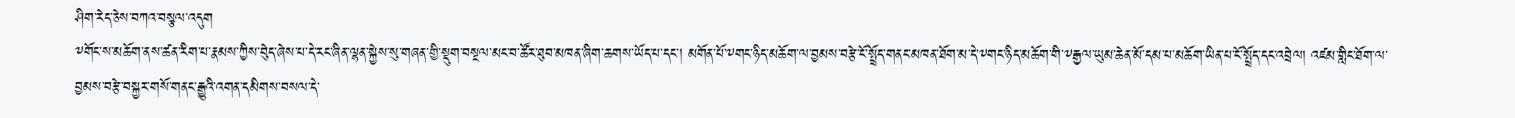ཤིག་རེད་ཅེས་བཀའ་བསྩལ་འདུག
༸གོང་ས་མཆོག་ནས་ཚན་རིག་པ་རྣམས་ཀྱིས་བེུད་ཞེས་པ་དེ་རང་ཞིན་ལྷན་སྐྱེས་སུ་གཞན་གྱི་སྡུག་བསྔལ་མང་བ་ཚོར་ཐུབ་མཁན་ཞིག་ཆགས་ཡོད་པ་དང་། མགོན་པོ་༸གང་ཉིད་མཆོག་ལ་བྱམས་བརྩེ་ངོ་སྤྲོད་གནང་མཁན་ཐོག་མ་དེ་༸གང་ཉིད་མཆོག་གི་༸རྒྱལ་ཡུམ་ཆེན་མོ་དམ་པ་མཆོག་ཡིན་པ་ངོ་སྤྲོད་དང་འབྲེལ། འཛམ་གླིང་ཐོག་ལ་བྱམས་བརྩེ་བསྐྱར་གསོ་གནང་རྒྱུའི་འགན་དམིགས་བསལ་དེ་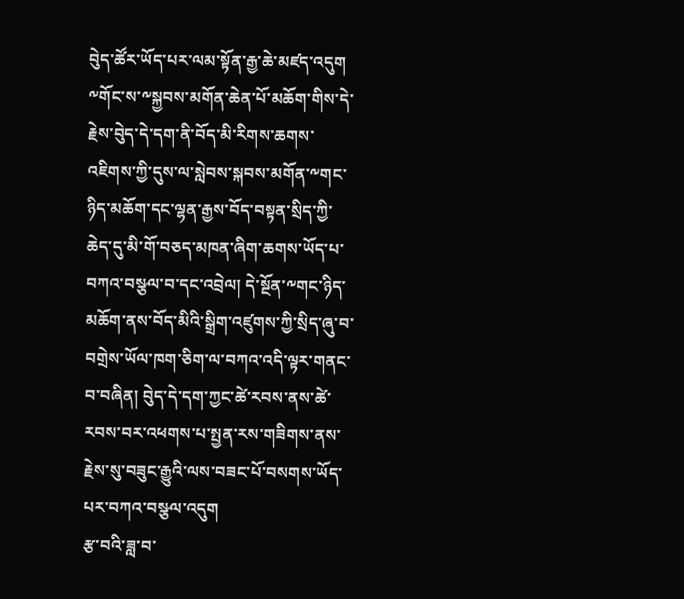བེུད་ཚོར་ཡོད་པར་ལམ་སྟོན་རྒྱ་ཆེ་མཛད་འདུག
༸གོང་ས་༸སྐྱབས་མགོན་ཆེན་པོ་མཆོག་གིས་དེ་རྗེས་བེུད་དེ་དག་ནི་བོད་མི་རིགས་ཆགས་འཇིགས་ཀྱི་དུས་ལ་སླེབས་སྐབས་མགོན་༸གང་ཉིད་མཆོག་དང་ལྷན་རྒྱས་བོད་བསྟན་སྲིད་ཀྱི་ཆེད་དུ་མི་གོ་བཅད་མཁན་ཞིག་ཆགས་ཡོད་པ་བཀའ་བསྩལ་བ་དང་འབྲེལ། དེ་སྔོན་༸གང་ཉིད་མཆོག་ནས་བོད་མིའི་སྒྲིག་འཛུགས་ཀྱི་སྲིད་ཞུ་བ་བགྲེས་ཡོལ་ཁག་ཅིག་ལ་བཀའ་འདི་ལྟར་གནང་བ་བཞིན། བེུད་དེ་དག་ཀྱང་ཚེ་རབས་ནས་ཚེ་རབས་བར་འཕགས་པ་སྤྱན་རས་གཟིགས་ནས་རྗེས་སུ་བཟུང་རྒྱུའི་ལས་བཟང་པོ་བསགས་ཡོད་པར་བཀའ་བསྩལ་འདུག
རྩ་བའི་ཟླ་བ་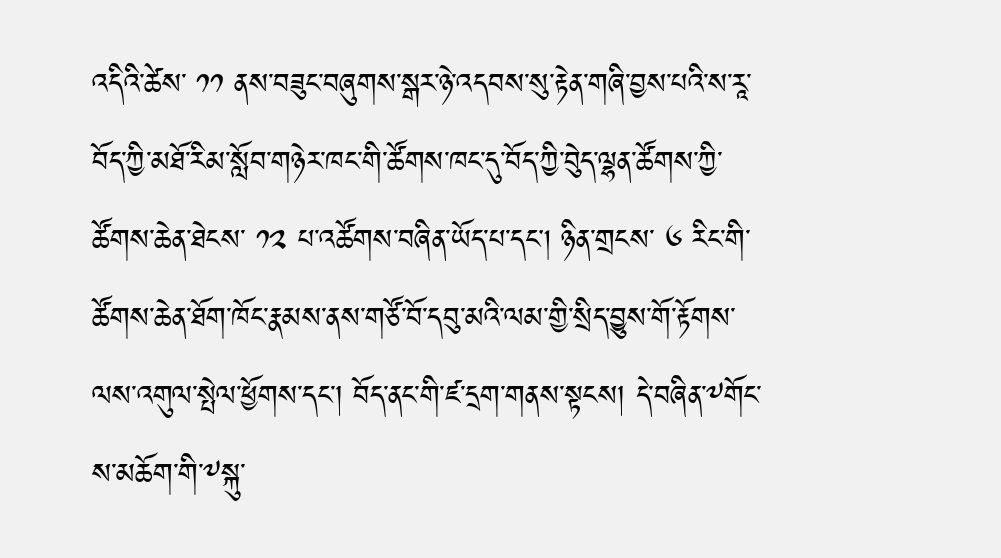འདིའི་ཚེས་ ༡༡ ནས་བཟུང་བཞུགས་སྒར་ཉེ་འདབས་སུ་རྟེན་གཞི་བྱས་པའི་ས་རཱ་བོད་ཀྱི་མཐོ་རིམ་སློབ་གཉེར་ཁང་གི་ཚོགས་ཁང་དུ་བོད་ཀྱི་བེུད་ལྷན་ཚོགས་ཀྱི་ཚོགས་ཆེན་ཐེངས་ ༡༢ པ་འཚོགས་བཞིན་ཡོད་པ་དང། ཉིན་གྲངས་ ༦ རིང་གི་ཚོགས་ཆེན་ཐོག་ཁོང་རྣམས་ནས་གཙོ་བོ་དབུ་མའི་ལམ་གྱི་སྲིད་བྱུས་གོ་རྟོགས་ལས་འགུལ་སྤེལ་ཕྱོགས་དང་། བོད་ནང་གི་ཛ་དྲག་གནས་སྟངས། དེ་བཞིན་༸གོང་ས་མཆོག་གི་༸སྐུ་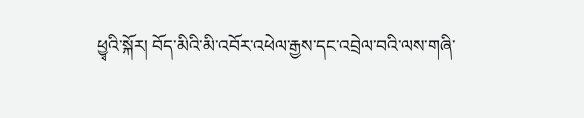ཕྱྭའི་སྐོར། བོད་མིའི་མི་འབོར་འཕེལ་རྒྱས་དང་འབྲེལ་བའི་ལས་གཞི་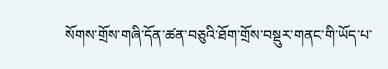སོགས་གྲོས་གཞི་དོན་ཚན་བཅུའི་ཐོག་གྲོས་བསྡུར་གནང་གི་ཡོད་པ་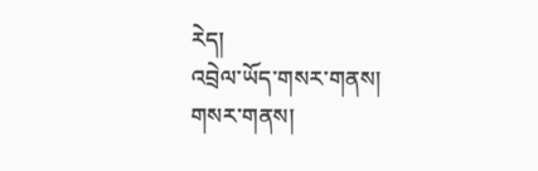རེད།
འབྲེལ་ཡོད་གསར་གནས།
གསར་གནས།